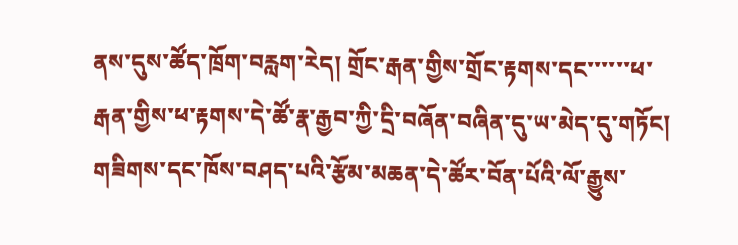ནས་དུས་ཚོད་ཁྲོག་བརླག་རེད། གྲོང་རྒན་གྱིས་གྲོང་རྟགས་དང་་་་་་ཕ་རྒན་གྱིས་ཕ་རྟགས་དེ་ཚོ་རྣ་རྒྱབ་ཀྱི་དྲི་བཞོན་བཞིན་དུ་ཡ་མེད་དུ་གཏོང། གཟིགས་དང་ཁོས་བཤད་པའི་རྩོམ་མཆན་དེ་ཚོར་བོན་པོའི་ལོ་རྒྱུས་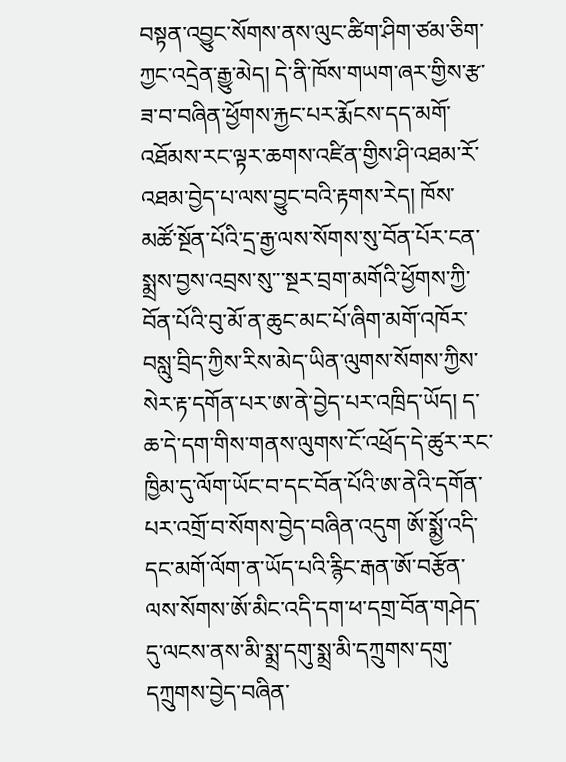བསྟན་འབྱུང་སོགས་ནས་ལུང་ཚིག་ཤིག་ཙམ་ཅིག་ཀྱང་འདྲེན་རྒྱུ་མེད། དེ་ནི་ཁོས་གཡག་ཞར་གྱིས་རྩ་ཟ་བ་བཞིན་ཕྱོགས་རྐྱང་པར་རྨོངས་དད་མགོ་འཐོམས་རང་ལྟར་ཆགས་འཛིན་གྱིས་ཤི་འཐམ་རོ་འཐམ་བྱེད་པ་ལས་བྱུང་བའི་རྟགས་རེད། ཁོས་མཚོ་སྔོན་པོའི་དྲ་རྒྱ་ལས་སོགས་སུ་བོན་པོར་ངན་སྨྲས་བྱས་འབྲས་སུ་་་སྔར་བྲག་མགོའི་ཕྱོགས་ཀྱི་བོན་པོའི་བུ་མོ་ན་ཆུང་མང་པོ་ཞིག་མགོ་འཁོར་བསླུ་བྲིད་ཀྱིས་རིས་མེད་ཡིན་ལུགས་སོགས་ཀྱིས་སེར་རྟ་དགོན་པར་ཨ་ནེ་བྱེད་པར་འཁྲིད་ཡོད། ད་ཆ་དེ་དག་གིས་གནས་ལུགས་ངོ་འཕྲོད་དེ་ཚུར་རང་ཁྱིམ་དུ་ལོག་ཡོང་བ་དང་བོན་པོའི་ཨ་ནེའི་དགོན་པར་འགྲོ་བ་སོགས་བྱེད་བཞིན་འདུག ཨོ་སྨྱོ་འདི་དང་མགོ་ལོག་ན་ཡོད་པའི་རྙིང་རྒན་ཨོ་བརྩོན་ལས་སོགས་ཨོ་མིང་འདི་དག་ཕ་དགྲ་བོན་གཤེད་དུ་ལངས་ནས་མི་སྨྲ་དགུ་སྨྲ་མི་དཀྲུགས་དགུ་དཀྲུགས་བྱེད་བཞིན་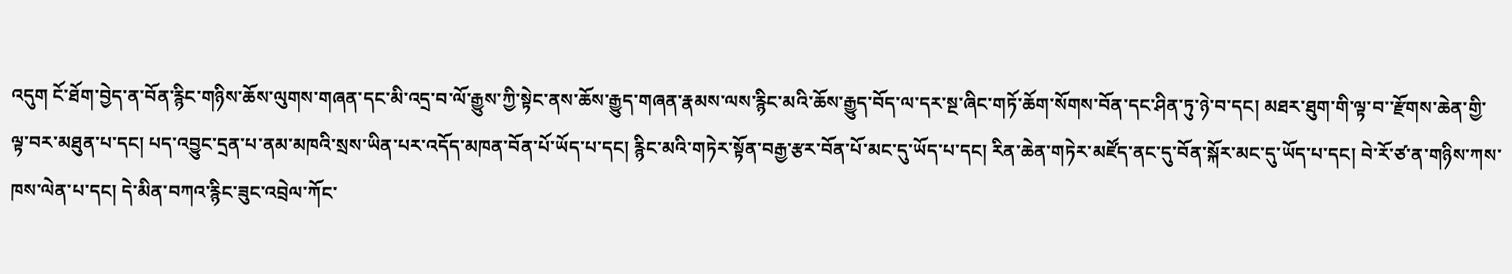འདུག ངོ་ཐོག་བྱེད་ན་བོན་རྙིང་གཉིས་ཆོས་ལུགས་གཞན་དང་མི་འདྲ་བ་ལོ་རྒྱུས་ཀྱི་སྟེང་ནས་ཆོས་རྒྱུད་གཞན་རྣམས་ལས་རྙིང་མའི་ཆོས་རྒྱུད་བོད་ལ་དར་སྔ་ཞིང་གཏོ་ཆོག་སོགས་བོན་དང་ཤིན་ཏུ་ཉེ་བ་དང། མཐར་ཐུག་གི་ལྟ་བ་་རྫོགས་ཆེན་གྱི་ལྟ་བར་མཐུན་པ་དང། པད་འབྱུང་དྲན་པ་ནམ་མཁའི་སྲས་ཡིན་པར་འདོད་མཁན་བོན་པོ་ཡོད་པ་དང། རྙིང་མའི་གཏེར་སྟོན་བརྒྱ་རྩར་བོན་པོ་མང་དུ་ཡོད་པ་དང། རིན་ཆེན་གཏེར་མཛོད་ནང་དུ་བོན་སྐོར་མང་དུ་ཡོད་པ་དང། བེ་རོ་ཙ་ན་གཉིས་ཀས་ཁས་ལེན་པ་དང། དེ་མིན་བཀའ་རྙིང་ཟུང་འབྲེལ་ཀོང་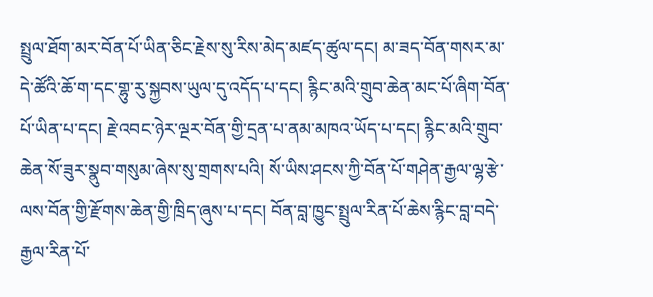སྤྲུལ་ཐོག་མར་བོན་པོ་ཡིན་ཅིང་རྗེས་སུ་རིས་མེད་མཛད་ཚུལ་དང། མ་ཟད་བོན་གསར་མ་དེ་ཚོའི་ཆོ་ག་དང་གྷུ་རུ་སྐྱབས་ཡུལ་དུ་འདོད་པ་དང། རྙིང་མའི་གྲུབ་ཆེན་མང་པོ་ཞིག་བོན་པོ་ཡིན་པ་དང། རྗེ་འབང་ཉེར་ལྔར་བོན་གྱི་དྲན་པ་ནམ་མཁའ་ཡོད་པ་དང། རྙིང་མའི་གྲུབ་ཆེན་སོ་ཟུར་སྣུབ་གསུམ་ཞེས་སུ་གྲགས་པའི། སོ་ཡིས་ཤངས་ཀྱི་བོན་པོ་གཤེན་རྒྱལ་ལྷ་རྩེ་ལས་བོན་གྱི་རྫོགས་ཆེན་གྱི་ཁྲིད་ཞུས་པ་དང། བོན་བླ་ཁྱུང་སྤྲུལ་རིན་པོ་ཆེས་རྙིང་བླ་བདེ་རྒྱལ་རིན་པོ་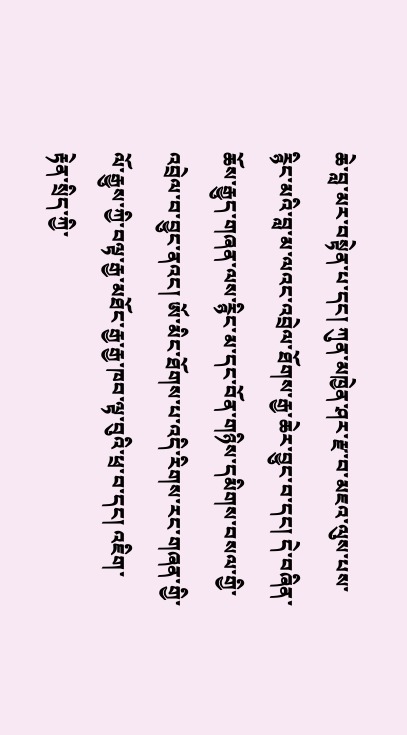ཆེ་བླ་མར་བསྟེན་པ་དང། ཀུན་མཁྱེན་ཤར་རྫ་བ་མཇའ་ལུས་པས་རྙིང་མའི་བླ་མ་ལའང་འབྲེལ་ཐོགས་རྒྱ་ཆེར་བྱུང་བ་དང། དེ་བཞིན་ཆོས་རྒྱུད་གཞན་ལས་རྙིང་མ་དང་བོན་གཉིས་དམིགས་བསལ་གྱི་འབྲེལ་བ་བྱུང་ནའང། ཨོ་མིང་ཐོགས་པ་འདི་རིགས་རང་གཞན་གྱི་ལོ་རྒྱུས་ཀྱི་བལྟ་རྒྱ་མཐོང་རྒྱ་རྒྱ་ཁབ་ལྟ་བུའི་ཕྲ་བ་དང། འཇིག་རྟེན་སྲིད་ཀྱི་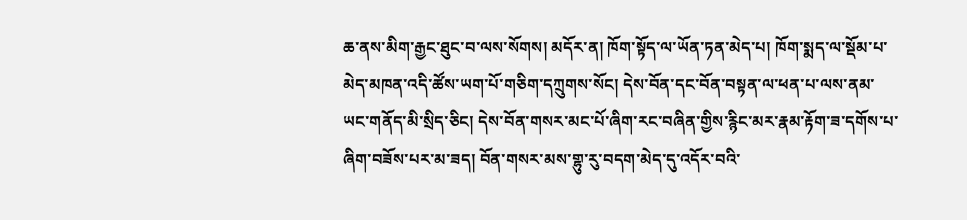ཆ་ནས་མིག་རྒྱང་ཐུང་བ་ལས་སོགས། མདོར་ན། ཁོག་སྟོད་ལ་ཡོན་ཏན་མེད་པ། ཁོག་སྨད་ལ་སྡོམ་པ་མེད་མཁན་འདི་ཚོས་ཡག་པོ་གཅིག་དཀྲུགས་སོང། དེས་བོན་དང་བོན་བསྟན་ལ་ཕན་པ་ལས་ནམ་ཡང་གནོད་མི་སྲིད་ཅིང། དེས་བོན་གསར་མང་པོ་ཞིག་རང་བཞིན་གྱིས་རྙིང་མར་རྣམ་རྟོག་ཟ་དགོས་པ་ཞིག་བཟོས་པར་མ་ཟད། བོན་གསར་མས་གྷུ་རུ་བདག་མེད་དུ་འདོར་བའི་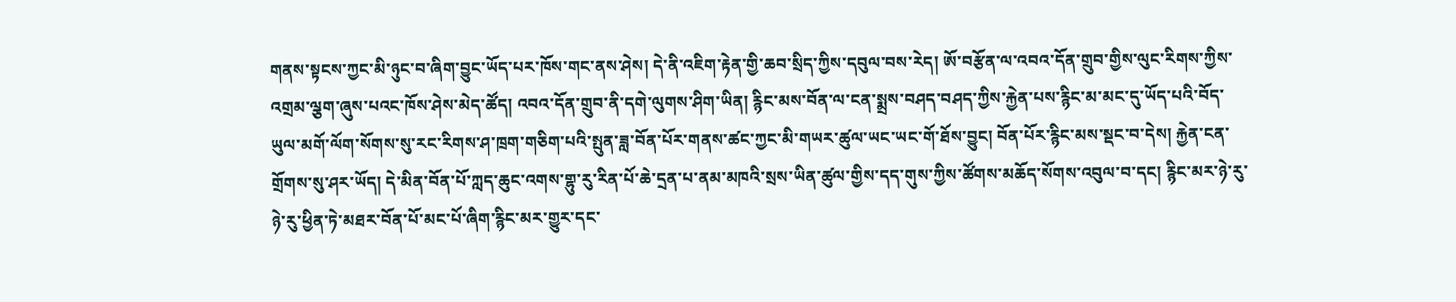གནས་སྟངས་ཀྱང་མི་ཉུང་བ་ཞིག་བྱུང་ཡོད་པར་ཁོས་གང་ནས་ཤེས། དེ་ནི་འཇིག་རྟེན་གྱི་ཆབ་སྲིད་ཀྱིས་དབུལ་བས་རེད། ཨོ་བརྩོན་ལ་འབའ་དོན་གྲུབ་གྱིས་ལུང་རིགས་ཀྱིས་འགྲམ་ལྕག་ཞུས་པའང་ཁོས་ཤེས་མེད་ཚོད། འབའ་དོན་གྲུབ་ནི་དགེ་ལུགས་ཤིག་ཡིན། རྙིང་མས་བོན་ལ་ངན་སྨྲས་བཤད་བཤད་ཀྱིས་རྐྱེན་པས་རྙིང་མ་མང་དུ་ཡོད་པའི་བོད་ཡུལ་མགོ་ལོག་སོགས་སུ་རང་རིགས་ཤ་ཁྲག་གཅིག་པའི་སྤུན་ཟླ་བོན་པོར་གནས་ཚང་ཀྱང་མི་གཡར་ཚུལ་ཡང་ཡང་གོ་ཐོས་བྱུང། བོན་པོར་རྙིང་མས་སྡང་བ་དེས། རྐྱེན་ངན་གྲོགས་སུ་ཤར་ཡོད། དེ་མིན་བོན་པོ་ཀླད་ཆུང་འགས་གྷུ་རུ་རིན་པོ་ཆེ་དྲན་པ་ནམ་མཁའི་སྲས་ཡིན་ཚུལ་གྱིས་དད་གུས་ཀྱིས་ཚོགས་མཆོད་སོགས་འབུལ་བ་དང། རྙིང་མར་ཉེ་རུ་ཉེ་རུ་ཕྱིན་ཏེ་མཐར་བོན་པོ་མང་པོ་ཞིག་རྙིང་མར་གྱུར་དང་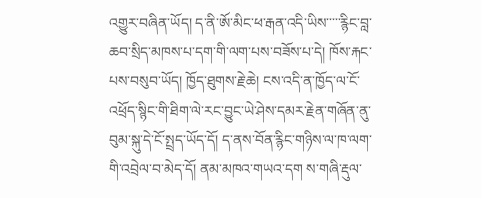འགྱུར་བཞིན་ཡོད། ད་ནི་ཨོ་མིང་ཕ་རྒན་འདི་ཡིས་་་་་རྙིང་བླ་ཆབ་སྲིད་མཁས་པ་དག་གི་ལག་པས་བཟོས་པ་དེ། ཁོས་རྐང་པས་བསུབ་ཡོད། ཁྱོད་ཐུགས་རྗེ་ཆེ། ངས་འདི་ན་ཁྱོད་ལ་ངོ་འཕྲོད་སྙིང་གི་ཐིག་ལེ་རང་བྱུང་ཡེ་ཤེས་དམར་རྗེན་གཞོན་ནུ་བུམ་སྐུ་དེ་ངོ་སྤྲད་ཡོད་དོ། ད་ནས་བོན་རྙིང་གཉིས་ལ་ཁ་ལག་གི་འབྲེལ་བ་མེད་དོ། ནམ་མཁའ་གཡའ་དག ས་གཞི་རྡུལ་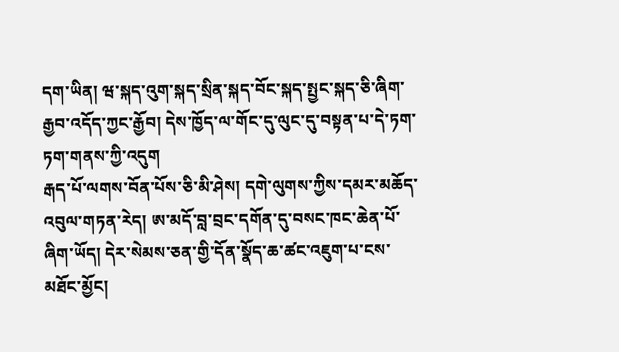དག་ཡིན། ཝ་སྐད་འུག་སྐད་སྲིན་སྐད་བོང་སྐད་སྤྱང་སྐད་ཅི་ཞིག་རྒྱབ་འདོད་ཀྱང་རྒྱོབ། དེས་ཁྱོད་ལ་གོང་དུ་ལུང་དུ་བསྟན་པ་དེ་ཏག་ཏག་གནས་ཀྱི་འདུག
རྒད་པོ་ལགས་བོན་པོས་ཅི་མི་ཤེས། དགེ་ལུགས་ཀྱིས་དམར་མཆོད་འབུལ་གཏན་རེད། ཨ་མདོ་བླ་བྲང་དགོན་དུ་བསང་ཁང་ཆེན་པོ་ཞིག་ཡོད། དེར་སེམས་ཅན་གྱི་དོན་སྣོད་ཆ་ཚང་འཇུག་པ་ངས་མཐོང་མྱོང།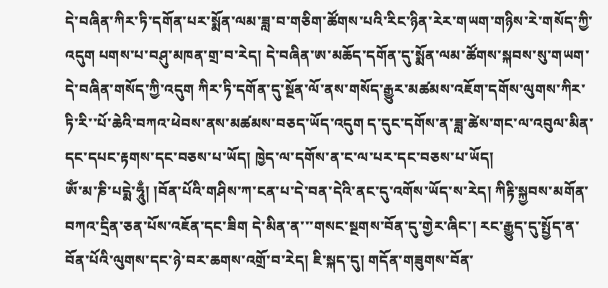དེ་བཞིན་ཀིར་ཏི་དགོན་པར་སྨོན་ལམ་ཟླ་བ་གཅིག་ཚོགས་པའི་རིང་ཉིན་རེར་གཡག་གཉིས་རེ་གསོད་ཀྱི་འདུག པགས་པ་བཤུ་མཁན་གྲ་བ་རེད། དེ་བཞིན་ཨ་མཆོད་དགོན་དུ་སྨོན་ལམ་ཚོགས་སྐབས་སུ་གཡག་དེ་བཞིན་གསོད་ཀྱི་འདུག ཀིར་ཏི་དགོན་དུ་སྔོན་ལོ་ནས་གསོད་རྒྱུར་མཚམས་འཇོག་དགོས་ལུགས་ཀིར་ཏི་རི་་པོ་ཆེའི་བཀའ་ཕེབས་ནས་མཚམས་བཅད་ཡོད་འདུག ད་དུང་དགོས་ན་ཟླ་ཚེས་གང་ལ་འབུལ་མིན་དང་དཔང་རྟགས་དང་བཅས་པ་ཡོད། ཁྱེད་ལ་དགོས་ན་ང་ལ་པར་དང་བཅས་པ་ཡོད།
ཨོཾ་མ་ཎི་པདྨེ་ཧཱུྃ། །བོན་པོའི་གཤིས་ཀ་ངན་པ་དེ་བན་དེའི་ནང་དུ་འགོས་ཡོད་ས་རེད། ཀིརྟི་སྐྱབས་མགོན་བཀའ་དྲིན་ཅན་པོས་འཇོན་དང་ཟིག དེ་མིན་ན་་་གསང་སྔགས་བོན་དུ་གྱེར་ཞིང་། རང་རྒྱུད་དུ་སྤྱོད་ན་བོན་པོའི་ལུགས་དང་ཉེ་བར་ཆགས་འགྲོ་བ་རེད། ཇི་སྐད་དུ། གདོན་གཟུགས་བོན་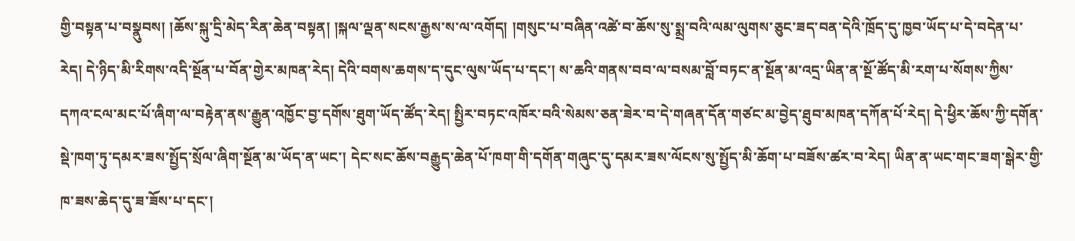གྱི་བསྟན་པ་བསྣུབས། །ཆོས་སྐུ་དྲི་མེད་རིན་ཆེན་བསྟན། །སྐལ་ལྡན་སངས་རྒྱས་ས་ལ་འགོད། །གསུང་པ་བཞིན་འཚེ་བ་ཆོས་སུ་སྨྲ་བའི་ལམ་ལུགས་ཅུང་ཟད་བན་དེའི་ཁྲོད་དུ་ཁྱབ་ཡོད་པ་དེ་བདེན་པ་རེད། དེ་ཉིད་མི་རིགས་འདི་སྔོན་པ་བོན་གྱེར་མཁན་རེད། དེའི་བགས་ཆགས་ད་དུང་ལུས་ཡོད་པ་དང་། ས་ཆའི་གནས་བབ་ལ་བསམ་བློ་བཏང་ན་སྔོན་མ་འདྲ་ཡིན་ན་སྔོ་ཚོད་མི་རག་པ་སོགས་ཀྱིས་དཀའ་ངལ་མང་པོ་ཞིག་ལ་བརྟེན་ནས་རྒྱུན་འཁྱོང་བྱ་དགོས་ཐུག་ཡོད་ཚོད་རེད། སྤྱིར་བཏང་འཁོར་བའི་སེམས་ཅན་ཟེར་བ་དེ་གཞན་དོན་གཙང་མ་བྱེད་ཐུབ་མཁན་དཀོན་པོ་རེད། དེ་ཕྱིར་ཆོས་ཀྱི་དགོན་སྡེ་ཁག་ཏུ་དམར་ཟས་སྤྱོད་སྲོལ་ཞིག་སྔོན་མ་ཡོད་ན་ཡང་། དེང་སང་ཆོས་བརྒྱུད་ཆེན་པོ་ཁག་གི་དགོན་གཞུང་དུ་དམར་ཟས་ལོངས་སུ་སྤྱོད་མི་ཆོག་པ་བཟོས་ཚར་བ་རེད། ཡིན་ན་ཡང་གང་ཟག་སྒེར་གྱི་ཁ་ཟས་ཆེད་དུ་ཟ་ཟོས་པ་དང་།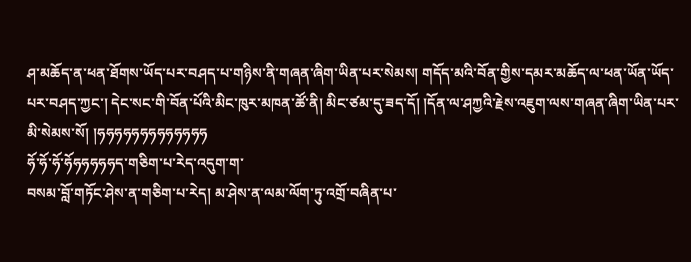ཤ་མཆོད་ན་ཕན་ཐོགས་ཡོད་པར་བཤད་པ་གཉིས་ནི་གཞན་ཞིག་ཡིན་པར་སེམས། གདོད་མའི་བོན་གྱིས་དམར་མཆོད་ལ་ཕན་ཡོན་ཡོད་པར་བཤད་ཀྱང་། དེང་སང་གི་བོན་པོའི་མིང་ཁུར་མཁན་ཚོ་ནི། མིང་ཙམ་དུ་ཟད་དོ། །དོན་ལ་ཤཀྱའི་རྗེས་འཇུག་ལས་གཞན་ཞིག་ཡིན་པར་མི་སེམས་སོ། །ཧཧཧཧཧཧཧཧཧཧཧཧཧ
ཧོ་ཧོ་ཧོ་ཧོཧཧཧཧཧད་གཅིག་པ་རེད་འདུག་ག་
བསམ་བློ་གཏོང་ཤེས་ན་གཅིག་པ་རེད། མ་ཤེས་ན་ལམ་ལོག་ཏུ་འགྲོ་བཞིན་པ་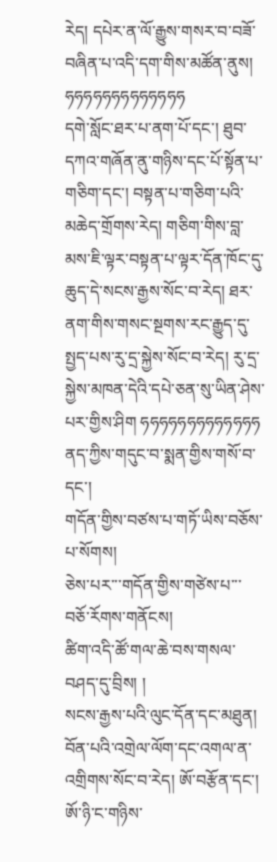རེད། དཔེར་ན་ལོ་རྒྱུས་གསར་བ་བཟོ་བཞིན་པ་འདི་དག་གིས་མཚོན་ནུས། ཧཧཧཧཧཧཧཧཧཧཧཧཧ
དགེ་སློང་ཐར་པ་ནག་པོ་དང་། ཐུབ་དཀའ་གཞོན་ནུ་གཉིས་དང་པོ་སྟོན་པ་གཅིག་དང་། བསྟན་པ་གཅིག་པའི་མཆེད་གྲོགས་རེད། གཅིག་གིས་བླ་མས་ཇི་ལྟར་བསྟན་པ་ལྟར་དོན་ཁོང་དུ་ཆུད་དེ་སངས་རྒྱས་སོང་བ་རེད། ཐར་ནག་གིས་གསང་སྔགས་རང་རྒྱུད་དུ་སྤྱད་པས་རུ་དྲ་སྐྱེས་སོང་བ་རེད། རུ་དྲ་སྐྱེས་མཁན་དེའི་དཔེ་ཅན་སུ་ཡིན་ཤེས་པར་གྱིས་ཤིག ཧཧཧཧཧཧཧཧཧཧཧཧཧ
ནད་ཀྱིས་གདུང་བ་སྨན་གྱིས་གསོ་བ་དང་།
གདོན་གྱིས་བཙས་པ་གཏོ་ཡིས་བཅོས་པ་སོགས།
ཅེས་པར་་་གདོན་གྱིས་གཙེས་པ་་་བཅོ་རོགས་གནོངས།
ཚིག་འདི་ཚོ་གལ་ཆེ་བས་གསལ་བཤད་དུ་བྲིས། །
སངས་རྒྱས་པའི་ལུང་དོན་དང་མཐུན། བོན་པའི་འགྲེལ་ལོག་དང་འགལ་ན་འགྲིགས་སོང་བ་རེད། ཨོ་བརྩོན་དང་། ཨོ་ཉི་ང་གཉིས་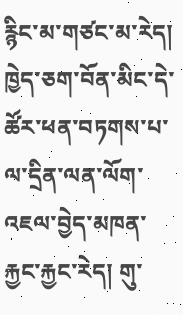རྙིང་མ་གཙང་མ་རེད། ཁྱེད་ཅག་བོན་མིང་དེ་ཚོར་ཕན་བཏགས་པ་ལ་དྲིན་ལན་ལོག་འཇལ་བྱེད་མཁན་རྐྱང་རྐྱང་རེད། གུ་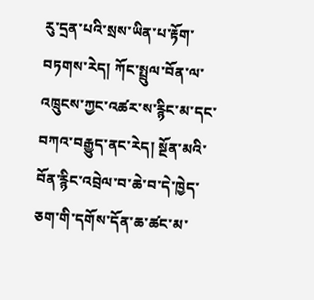རུ་དྲན་པའི་སྲས་ཡིན་པ་རྟོག་བཏགས་རེད། ཀོང་སྤྲུལ་བོན་ལ་འཁྲུངས་ཀྱང་འཚར་ས་རྙིང་མ་དང་བཀའ་བརྒྱུད་ནང་རེད། སྔོན་མའི་བོན་རྙིང་འབྲེལ་བ་ཆེ་བ་དེ་ཁྱེད་ཅག་གི་དགོས་དོན་ཆ་ཚང་མ་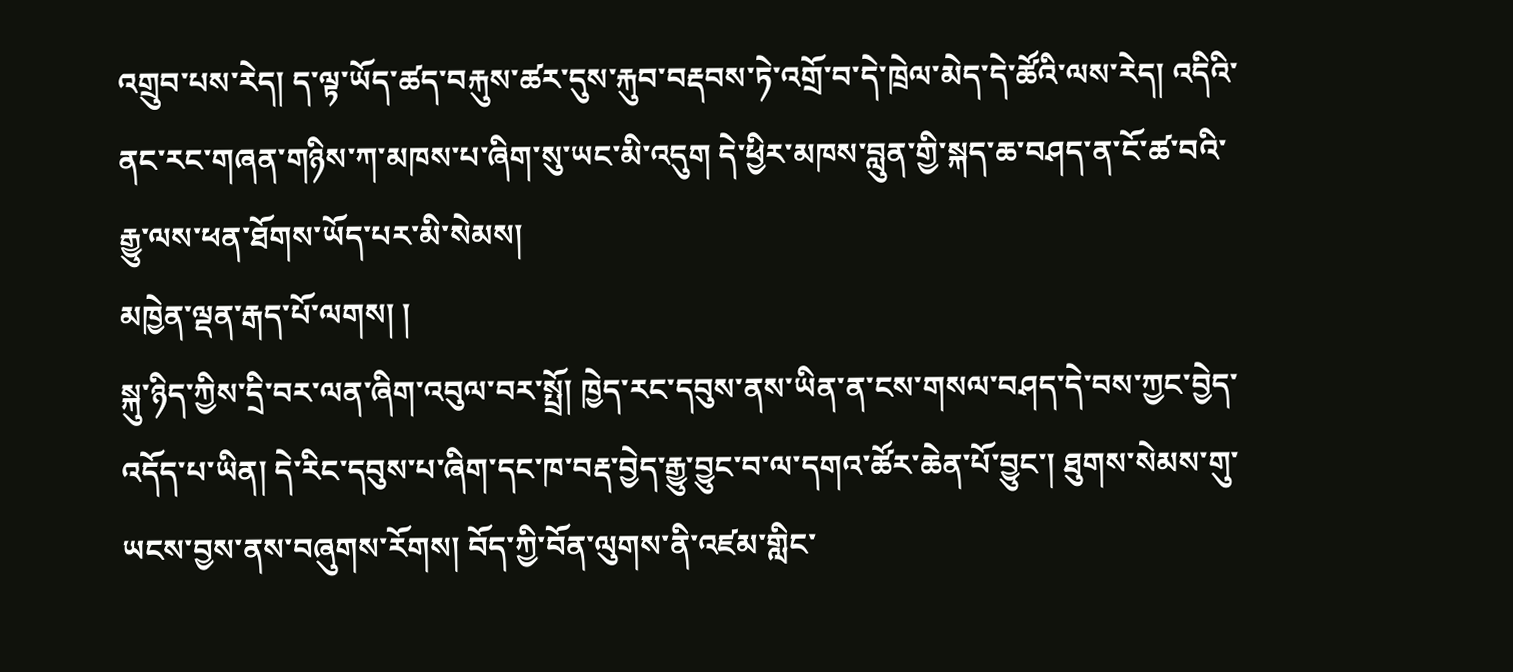འགྲུབ་པས་རེད། ད་ལྟ་ཡོད་ཚད་བརྐུས་ཚར་དུས་རྐུབ་བརྡབས་ཏེ་འགྲོ་བ་དེ་ཁྲེལ་མེད་དེ་ཚོའི་ལས་རེད། འདིའི་ནང་རང་གཞན་གཉིས་ཀ་མཁས་པ་ཞིག་སུ་ཡང་མི་འདུག དེ་ཕྱིར་མཁས་བླུན་གྱི་སྐད་ཆ་བཤད་ན་ངོ་ཚ་བའི་རྒྱུ་ལས་ཕན་ཐོགས་ཡོད་པར་མི་སེམས།
མཁྱེན་ལྡན་རྒད་པོ་ལགས། །
སྐུ་ཉིད་ཀྱིས་དྲི་བར་ལན་ཞིག་འབུལ་བར་སྤྲོ། ཁྱེད་རང་དབུས་ནས་ཡིན་ན་ངས་གསལ་བཤད་དེ་བས་ཀྱང་བྱེད་འདོད་པ་ཡིན། དེ་རིང་དབུས་པ་ཞིག་དང་ཁ་བརྡ་བྱེད་རྒྱུ་བྱུང་བ་ལ་དགའ་ཚོར་ཆེན་པོ་བྱུང་། ཐུགས་སེམས་གུ་ཡངས་བྱས་ནས་བཞུགས་རོགས། བོད་ཀྱི་བོན་ལུགས་ནི་འཛམ་གླིང་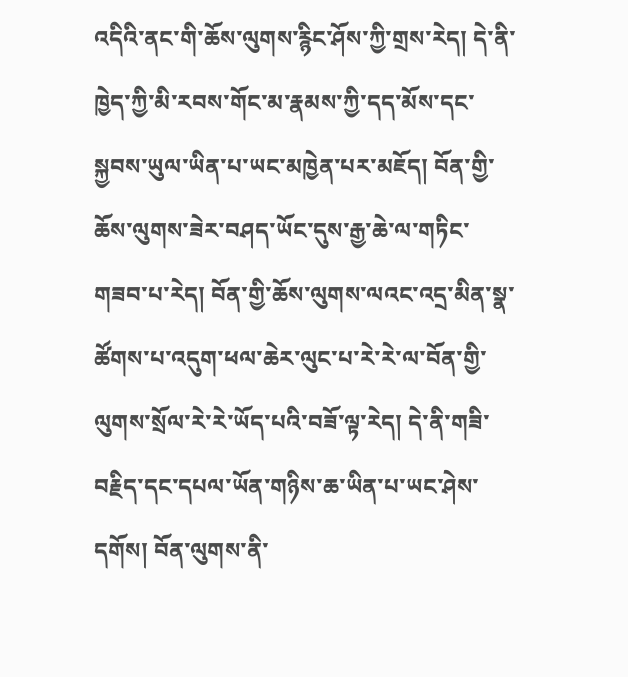འདིའི་ནང་གི་ཆོས་ལུགས་རྙིང་ཤོས་ཀྱི་གྲས་རེད། དེ་ནི་ཁྱེད་ཀྱི་མི་རབས་གོང་མ་རྣམས་ཀྱི་དད་མོས་དང་སྐྱབས་ཡུལ་ཡིན་པ་ཡང་མཁྱེན་པར་མཇོད། བོན་གྱི་ཆོས་ལུགས་ཟེར་བཤད་ཡོང་དུས་རྒྱ་ཆེ་ལ་གཏིང་གཟབ་པ་རེད། བོན་གྱི་ཆོས་ལུགས་ལའང་འདྲ་མིན་སྣ་ཚོགས་པ་འདུག་ཕལ་ཆེར་ལུང་པ་རེ་རེ་ལ་བོན་གྱི་ལུགས་སྲོལ་རེ་རེ་ཡོད་པའི་བཟོ་ལྟ་རེད། དེ་ནི་གཟི་བརྗིད་དང་དཔལ་ཡོན་གཉིས་ཆ་ཡིན་པ་ཡང་ཤེས་དགོས། བོན་ལུགས་ནི་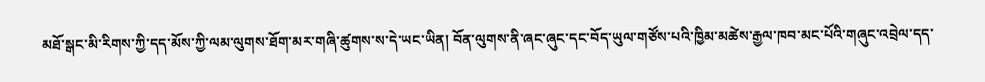མཐོ་སྒང་མི་རིགས་ཀྱི་དད་མོས་ཀྱི་ལམ་ལུགས་ཐོག་མར་གཞི་ཚུགས་ས་དེ་ཡང་ཡིན། བོན་ལུགས་ནི་ཞང་ཞུང་དང་བོད་ཡུལ་གཙོས་པའི་ཁྱིམ་མཚེས་རྒྱལ་ཁབ་མང་པོའི་གཞུང་འབྲེལ་དད་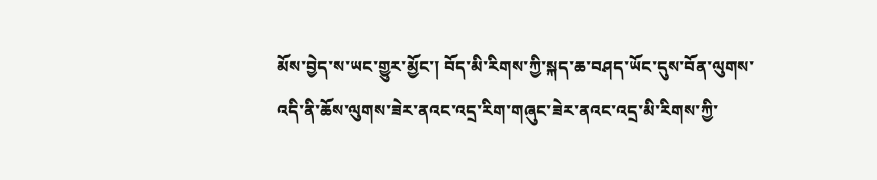མོས་བྱེད་ས་ཡང་གྱུར་མྱོང་། བོད་མི་རིགས་ཀྱི་སྐད་ཆ་བཤད་ཡོང་དུས་བོན་ལུགས་འདི་ནི་ཆོས་ལུགས་ཟེར་ནའང་འདྲ་རིག་གཞུང་ཟེར་ནའང་འདྲ་མི་རིགས་ཀྱི་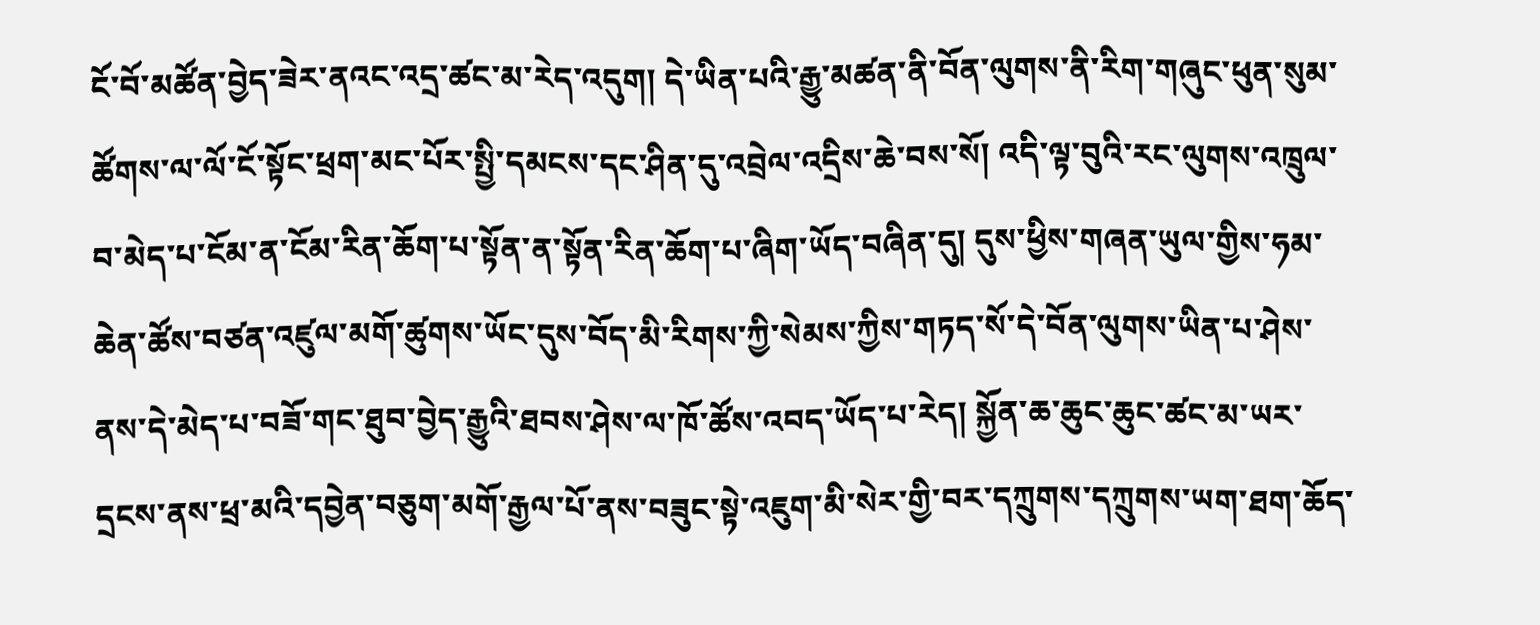ངོ་བོ་མཚོན་བྱེད་ཟེར་ནའང་འདྲ་ཚང་མ་རེད་འདུག། དེ་ཡིན་པའི་རྒྱུ་མཚན་ནི་བོན་ལུགས་ནི་རིག་གཞུང་ཕུན་སུམ་ཚོགས་ལ་ལོ་ངོ་སྟོང་ཕྲག་མང་པོར་སྤྱི་དམངས་དང་ཤིན་དུ་འབྲེལ་འདྲིས་ཆེ་བས་སོ། འདི་ལྟ་བུའི་རང་ལུགས་འཁྲུལ་བ་མེད་པ་ངོམ་ན་ངོམ་རིན་ཆོག་པ་སྟོན་ན་སྟོན་རིན་ཆོག་པ་ཞིག་ཡོད་བཞིན་དུ། དུས་ཕྱིས་གཞན་ཡུལ་གྱིས་ཧམ་ཆེན་ཚོས་བཙན་འཛུལ་མགོ་ཚུགས་ཡོང་དུས་བོད་མི་རིགས་ཀྱི་སེམས་ཀྱིས་གཏད་སོ་དེ་བོན་ལུགས་ཡིན་པ་ཤེས་ནས་དེ་མེད་པ་བཟོ་གང་ཐུབ་བྱེད་རྒྱུའི་ཐབས་ཤེས་ལ་ཁོ་ཚོས་འབད་ཡོད་པ་རེད། སྐྱོན་ཆ་ཆུང་ཆུང་ཚང་མ་ཡར་དྲངས་ནས་ཕྲ་མའི་དབྱེན་བཅུག་མགོ་རྒྱལ་པོ་ནས་བཟུང་སྟེ་འཇུག་མི་སེར་གྱི་བར་དཀྲུགས་དཀྲུགས་ཡག་ཐག་ཆོད་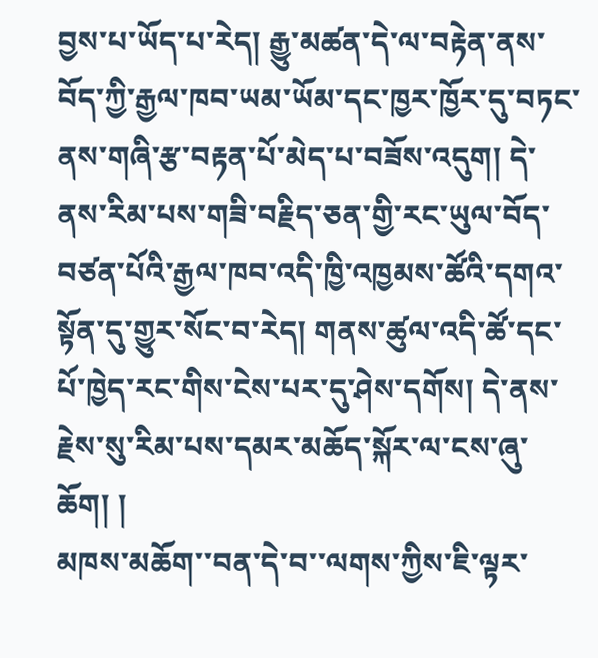བྱས་པ་ཡོད་པ་རེད། རྒྱུ་མཚན་དེ་ལ་བརྟེན་ནས་བོད་ཀྱི་རྒྱལ་ཁབ་ཡམ་ཡོམ་དང་ཁྱར་ཁྱོར་དུ་བཏང་ནས་གཞི་རྩ་བརྟན་པོ་མེད་པ་བཟོས་འདུག། དེ་ནས་རིམ་པས་གཟི་བརྗིད་ཅན་གྱི་རང་ཡུལ་བོད་བཙན་པོའི་རྒྱལ་ཁབ་འདི་ཁྱི་འཁྱམས་ཚོའི་དགའ་སྟོན་དུ་གྱུར་སོང་བ་རེད། གནས་ཚུལ་འདི་ཚོ་དང་པོ་ཁྱེད་རང་གིས་ངེས་པར་དུ་ཤེས་དགོས། དེ་ནས་རྗེས་སུ་རིམ་པས་དམར་མཆོད་སྐོར་ལ་ངས་ཞུ་ཆོག། །
མཁས་མཆོག་་བན་དེ་བ་་ལགས་ཀྱིས་ཇི་ལྟར་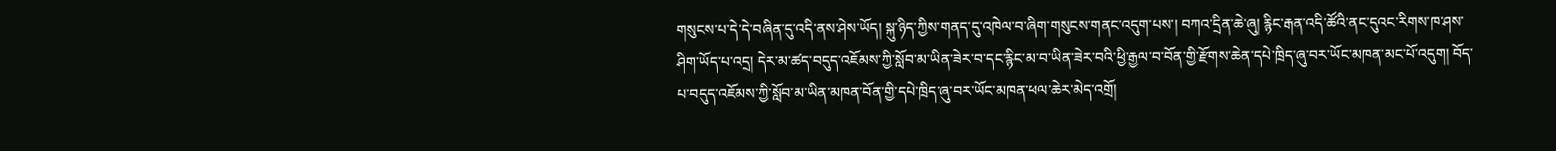གསུངས་པ་དེ་དེ་བཞིན་དུ་འདི་ནས་ཤེས་ཡོད། སྐུ་ཉིད་ཀྱིས་གནད་དུ་འཁེལ་བ་ཞིག་གསུངས་གནང་འདུག་པས་། བཀའ་དྲིན་ཆེ་ཞུ། རྙིང་རྒན་འདི་ཚོའི་ནང་དུའང་རིགས་ཁ་ཤས་ཤིག་ཡོད་པ་འདྲ། དེར་མ་ཚད་བདུད་འཇོམས་ཀྱི་སློབ་མ་ཡིན་ཟེར་བ་དང་རྙིང་མ་བ་ཡིན་ཟེར་བའི་ཕྱི་རྒྱལ་བ་བོན་གྱི་རྫོགས་ཆེན་དཔེ་ཁྲིད་ཞུ་བར་ཡོང་མཁན་མང་པོ་འདུག། བོད་པ་བདུད་འཇོམས་ཀྱི་སློབ་མ་ཡིན་མཁན་བོན་གྱི་དཔེ་ཁྲིད་ཞུ་བར་ཡོང་མཁན་ཕལ་ཆེར་མེད་འགྲོ།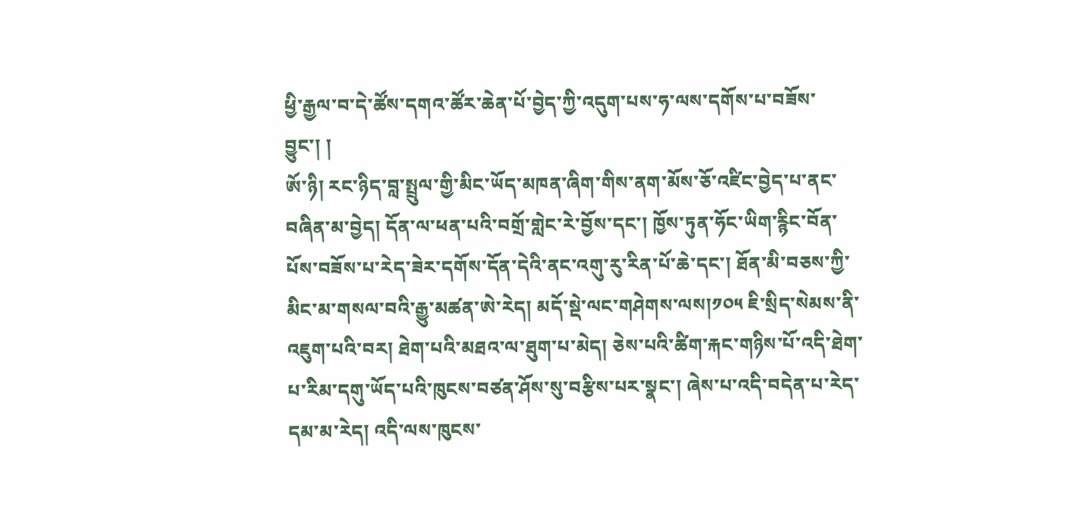ཕྱི་རྒྱལ་བ་དེ་ཚོས་དགའ་ཚོར་ཆེན་པོ་བྱེད་ཀྱི་འདུག་པས་ཧ་ལས་དགོས་པ་བཟོས་བྱུང་། །
ཨོ་ཉི། རང་ཉིད་བླ་སྤྲུལ་གྱི་མིང་ཡོད་མཁན་ཞིག་གིས་ནག་མོས་ཅོ་འཛིང་བྱེད་པ་ནང་བཞིན་མ་བྱེད། དོན་ལ་ཕན་པའི་བགྲོ་གླེང་རེ་བྱོས་དང་། ཁྱོས་ཏུན་ཧོང་ཡིག་རྙིང་བོན་པོས་བཟོས་པ་རེད་ཟེར་དགོས་དོན་དེའི་ནང་འགུ་རུ་རིན་པོ་ཆེ་དང་། ཐོན་མི་བཅས་ཀྱི་མིང་མ་གསལ་བའི་རྒྱུ་མཚན་ཨེ་རེད། མདོ་སྡེ་ལང་གཤེགས་ལས།༡༠༥ ཇི་སྲིད་སེམས་ནི་འཇུག་པའི་བར། ཐེག་པའི་མཐའ་ལ་ཐུག་པ་མེད། ཅེས་པའི་ཚིག་རྐང་གཉིས་པོ་འདི་ཐེག་པ་རིམ་དགུ་ཡོད་པའི་ཁུངས་བཙན་ཤོས་སུ་བརྩིས་པར་སྣང་། ཞེས་པ་འདི་བདེན་པ་རེད་དམ་མ་རེད། འདི་ལས་ཁུངས་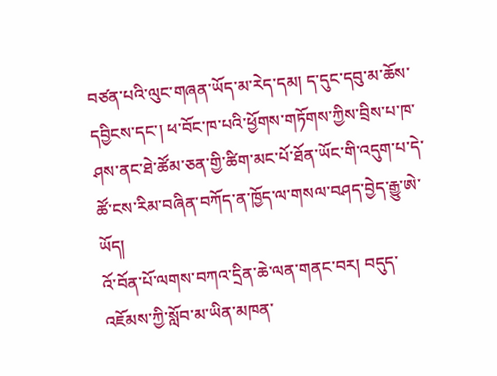བཙན་པའི་ལུང་གཞན་ཡོད་མ་རེད་དམ། ད་དུང་དབུ་མ་ཆོས་དབྱིངས་དང་། ཕ་བོང་ཁ་པའི་ཕྱོགས་གཏོགས་ཀྱིས་བྲིས་པ་ཁ་ཤས་ནང་ཐེ་ཚོམ་ཅན་གྱི་ཚིག་མང་པོ་ཐོན་ཡོང་གི་འདུག་པ་དེ་ཚོ་ངས་རིམ་བཞིན་བཀོད་ན་ཁྱོད་ལ་གསལ་བཤད་བྱེད་རྒྱུ་ཨེ་ཡོད།
འོ་བོན་པོ་ལགས་བཀའ་དྲིན་ཆེ་ལན་གནང་བར། བདུད་འཇོམས་ཀྱི་སློབ་མ་ཡིན་མཁན་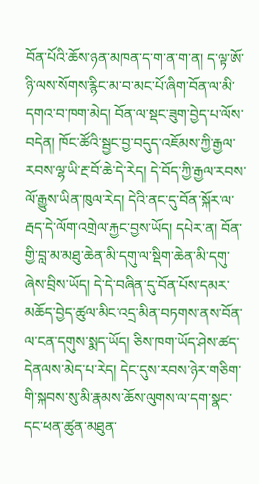བོན་པོའི་ཆོས་ཉན་མཁན་ད་ག་ན་ག་ན། ད་ལྟ་ཨོ་ཉི་ལས་སོགས་རྙིང་མ་བ་མང་པོ་ཞིག་བོན་ལ་མི་དགའ་བ་ཁག་མེད། བོན་ལ་སྡང་ཟུག་བྱེད་པ་ལོས་བདེན། ཁོང་ཚོའི་སྦྱང་བྱ་བདུད་འཇོམས་ཀྱི་རྒྱལ་རབས་ལྷ་ཡི་རྔ་བོ་ཆེ་དེ་རེད། དེ་བོད་ཀྱི་རྒྱལ་རབས་ལོ་རྒྱུས་ཡིན་ཁུལ་རེད། དེའི་ནང་དུ་བོན་སྐོར་ལ་རྦད་དེ་ལོག་འགྲེལ་རྐྱང་བྱས་ཡོད། དཔེར་ན། བོན་གྱི་བླ་མ་མཐུ་ཆེན་མི་དགུ་ལ་སྡིག་ཆེན་མི་དགུ་ཞེས་བྲིས་ཡོད། དེ་དེ་བཞིན་དུ་བོན་པོས་དམར་མཆོད་བྱེད་ཚུལ་མིང་འདྲ་མིན་བཏགས་ནས་བོན་ལ་ངན་དགུས་སྨད་ཡོད། ཅིས་ཁག་ཡོད་ཤེས་ཚད་དེནལས་མེད་པ་རེད། དེང་དུས་རབས་ཉེར་གཅིག་གི་སྐབས་སུ་མི་རྣམས་ཆོས་ལུགས་ལ་དག་སྣང་དང་ཕན་ཚུན་མཐུན་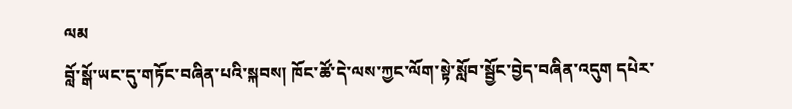ལམ
བློ་སྒོ་ཡང་དུ་གཏོང་བཞིན་པའི་སྐབས། ཁོང་ཚོ་དེ་ལས་ཀྱང་ལོག་སྟེ་སློབ་སྦྱོང་བྱེད་བཞིན་འདུག དཔེར་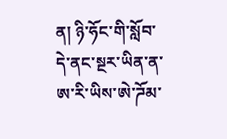ན། ཉི་ཧོང་གི་སློབ་དེ་ནང་སྔར་ཡིན་ན་ཨ་རི་ཡིས་ཨེ་ཌོམ་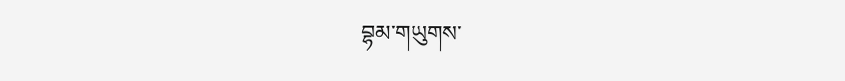བྷམ་གཡུགས་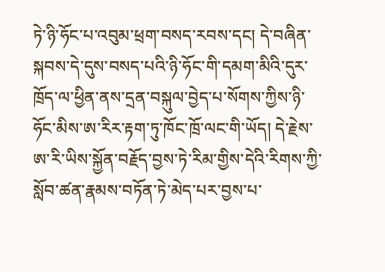ཏེ་ཉི་ཧོང་པ་འབུམ་ཕྲག་བསད་རབས་དང། དེ་བཞིན་སྐབས་དེ་དུས་བསད་པའི་ཉི་ཧོང་གི་དམག་མིའི་དུར་ཁྲོད་ལ་ཕྱིན་ནས་དྲན་བསྐུལ་བྱེད་པ་སོགས་ཀྱིས་ཉི་ཧོང་མིས་ཨ་རིར་རྟག་ཏུ་ཁོང་ཁྲོ་ལང་གི་ཡོད། དེ་རྗེས་ཨ་རི་ཡིས་སྐྱོན་བརྗོད་བྱས་ཏེ་རིམ་གྱིས་དེའི་རིགས་ཀྱི་སློབ་ཚན་རྣམས་བཏོན་ཏེ་མེད་པར་བྱས་པ་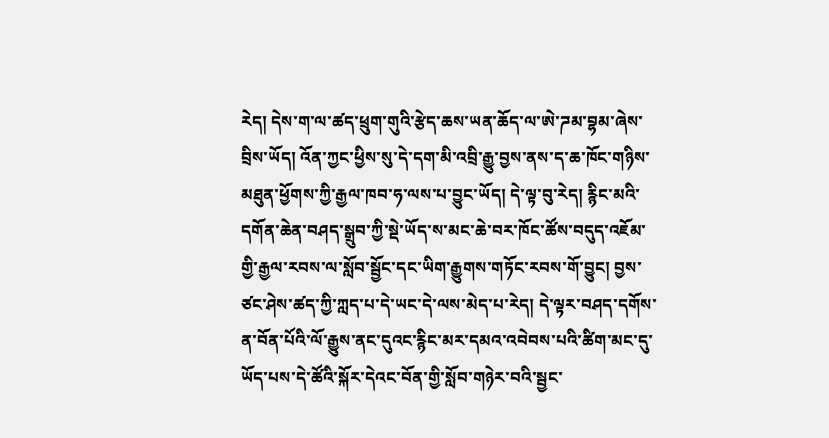རེད། དེས་ག་ལ་ཚད་ཕྲུག་གུའི་རྩེད་ཆས་ཡན་ཆོད་ལ་ཨེ་ཌམ་བྷམ་ཞེས་བྲིས་ཡོད། འོན་ཀྱང་ཕྱིས་སུ་དེ་དག་མི་འབྲི་རྒྱུ་བྱས་ནས་ད་ཆ་ཁོང་གཉིས་མཐུན་ཕྱོགས་ཀྱི་རྒྱལ་ཁབ་ཧ་ལས་པ་བྱུང་ཡོད། དེ་ལྟ་བུ་རེད། རྙིང་མའི་དགོན་ཆེན་བཤད་སྒྲུབ་ཀྱི་སྡེ་ཡོད་ས་མང་ཆེ་བར་ཁོང་ཚོས་བདུད་འཇོམ་གྱི་རྒྱལ་རབས་ལ་སློབ་སྦྱོང་དང་ཡིག་རྒྱུགས་གཏོང་རབས་གོ་བྱུང། བྱས་ཙང་ཤེས་ཚད་ཀྱི་ཀླད་པ་དེ་ཡང་དེ་ལས་མེད་པ་རེད། དེ་ལྟར་བཤད་དགོས་ན་བོན་པོའི་ལོ་རྒྱུས་ནང་དུའང་རྙིང་མར་དམའ་འབེབས་པའི་ཚིག་མང་དུ་ཡོད་པས་དེ་ཚོའི་སྐོར་དེའང་བོན་གྱི་སློབ་གཉེར་བའི་སྦྱང་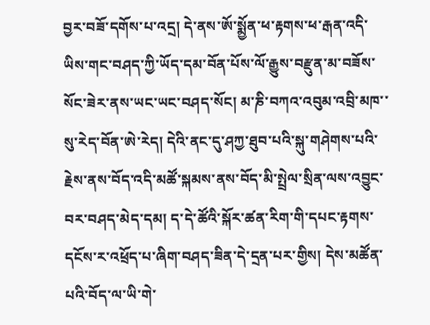བྱར་བཟོ་དགོས་པ་འདྲ། དེ་ནས་ཨོ་སྨྱོན་ཕ་རྟགས་ཕ་རྒན་འདི་ཡིས་གང་བཤད་ཀྱི་ཡོད་དམ་བོན་པོས་ལོ་རྒྱུས་བརྫུན་མ་བཟོས་སོང་ཟེར་ནས་ཡང་ཡང་བཤད་སོང། མ་ཎི་བཀའ་འབུམ་འབྲི་མཁ་་སུ་རེད་བོན་ཨེ་རེད། དེའི་ནང་དུ་ཤཀྱ་ཐུབ་པའི་སྐུ་གཤེགས་པའི་རྗེས་ནས་བོད་འདི་མཚོ་སྐམས་ནས་བོད་མི་སྤྲེལ་སྲིན་ལས་འབྱུང་བར་བཤད་མེད་དམ། ད་དེ་ཚོའི་སྐོར་ཚན་རིག་གི་དཔང་རྟགས་དངོས་ར་འཕྲོད་པ་ཞིག་བཤད་ཟིན་དེ་དྲན་པར་གྱིས། དེས་མཚོན་པའི་བོད་ལ་ཡི་གེ་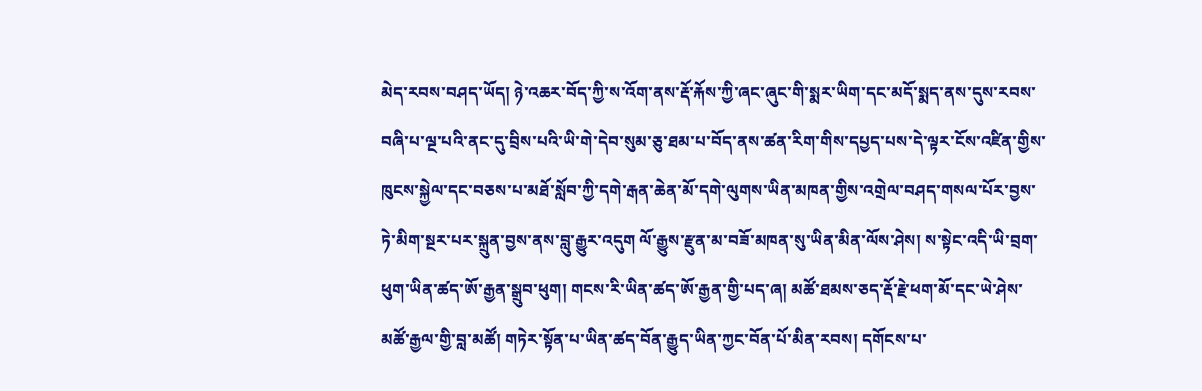མེད་རབས་བཤད་ཡོད། ཉེ་འཆར་བོད་ཀྱི་ས་འོག་ནས་རྡོ་རྐོས་ཀྱི་ཞང་ཞུང་གི་སྨར་ཡིག་དང་མདོ་སྨད་ནས་དུས་རབས་བཞི་པ་ལྔ་པའི་ནང་དུ་བྲིས་པའི་ཡི་གེ་དེབ་སུམ་ཅུ་ཐམ་པ་བོད་ནས་ཚན་རིག་གིས་དཔྱད་པས་དེ་ལྟར་ངོས་འཛིན་གྱིས་ཁུངས་སྐྱེལ་དང་བཅས་པ་མཐོ་སློབ་ཀྱི་དགེ་རྒན་ཆེན་མོ་དགེ་ལུགས་ཡིན་མཁན་གྱིས་འགྲེལ་བཤད་གསལ་པོར་བྱས་ཏེ་མིག་སྔར་པར་སྐྲུན་བྱས་ནས་བླུ་རྒྱུར་འདུག ལོ་རྒྱུས་རྫུན་མ་བཟོ་མཁན་སུ་ཡིན་མིན་ལོས་ཤེས། ས་སྟེང་འདི་ཡི་བྲག་ཕུག་ཡིན་ཚད་ཨོ་རྒྱན་སྒྲུབ་ཕུག། གངས་རི་ཡིན་ཚད་ཨོ་རྒྱན་གྱི་པད་ཞ། མཚོ་ཐམས་ཅད་རྡོ་རྗེ་ཕག་མོ་དང་ཡེ་ཤེས་མཚོ་རྒྱལ་གྱི་བླ་མཚོ། གཏེར་སྟོན་པ་ཡིན་ཚད་བོན་རྒྱུད་ཡིན་ཀྱང་བོན་པོ་མིན་རབས། དགོངས་པ་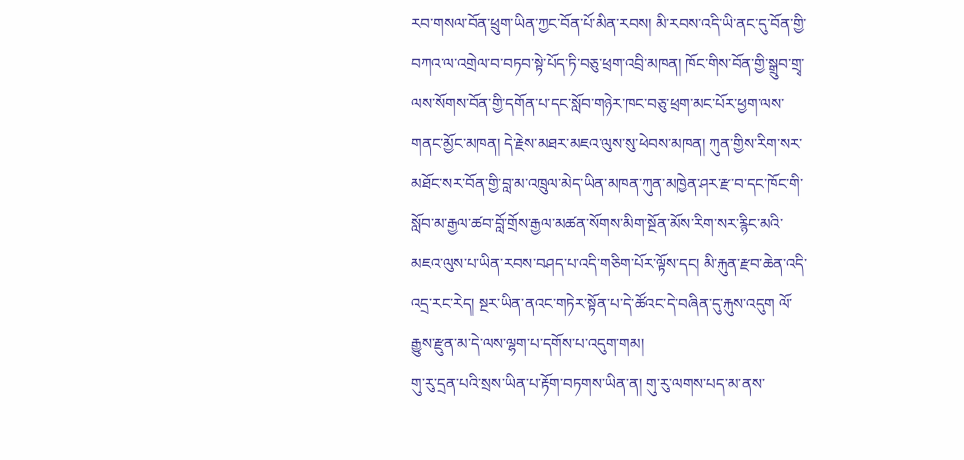རབ་གསལ་བོན་ཕྲུག་ཡིན་ཀྱང་བོན་པོ་མིན་རབས། མི་རབས་འདི་ཡི་ནང་དུ་བོན་གྱི་བཀའ་ལ་འགྲེལ་བ་བཏབ་སྟེ་པོད་ཏི་བཅུ་ཕྲག་འབྲི་མཁན། ཁོང་གིས་བོན་གྱི་སྒྲུབ་གྲྭ་ལས་སོགས་བོན་གྱི་དགོན་པ་དང་སློབ་གཉེར་ཁང་བཅུ་ཕྲག་མང་པོར་ཕྱག་ལས་གནང་མྱོང་མཁན། དེ་རྗེས་མཐར་མཇའ་ལུས་སུ་ཕེབས་མཁན། ཀུན་གྱིས་རིག་སར་མཐོང་སར་བོན་གྱི་བླ་མ་འཁྲུལ་མེད་ཡིན་མཁན་ཀུན་མཁྱེན་ཤར་རྫ་བ་དང་ཁོང་གི་སློབ་མ་རྒྱལ་ཚབ་བློ་གྲོས་རྒྱལ་མཚན་སོགས་མིག་སྔོན་མོས་རིག་སར་རྙིང་མའི་མཇའ་ལུས་པ་ཡིན་རབས་བཤད་པ་འདི་གཅིག་པོར་ལྟོས་དང། མི་རྐུན་རྫབ་ཆེན་འདི་འདྲ་རང་རེད། སྔར་ཡིན་ནའང་གཏེར་སྟོན་པ་དེ་ཚོའང་དེ་བཞིན་དུ་རྐུས་འདུག ལོ་རྒྱུས་རྫུན་མ་དེ་ལས་ལྷག་པ་དགོས་པ་འདུག་གམ།
གུ་རུ་དྲན་པའི་སྲས་ཡིན་པ་རྟོག་བཏགས་ཡིན་ན། གུ་རུ་ལགས་པད་མ་ནས་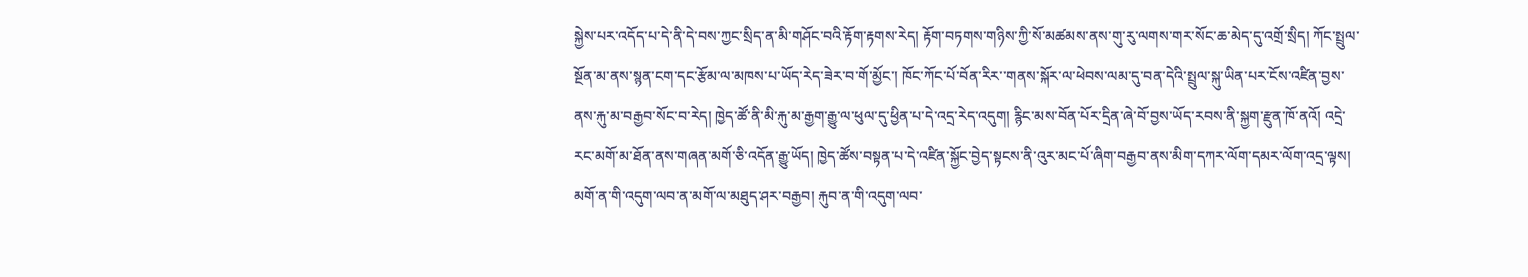སྐྱེས་པར་འདོད་པ་དེ་ནི་དེ་བས་ཀྱང་སྲིད་ན་མི་གཤོང་བའི་རྟོག་རྟགས་རེད། རྟོག་བཏགས་གཉིས་ཀྱི་སོ་མཚམས་ནས་གུ་རུ་ལགས་གར་སོང་ཆ་མེད་དུ་འགྲོ་སྲིད། ཀོང་སྤྲུལ་སྔོན་མ་ནས་སྙན་ངག་དང་རྩོམ་ལ་མཁས་པ་ཡོད་རེད་ཟེར་བ་གོ་མྱོང་། ཁོང་ཀོང་པོ་བོན་རིར་་གནས་སྐོར་ལ་ཕེབས་ལམ་དུ་བན་དེའི་སྤྲུལ་སྐུ་ཡིན་པར་ངོས་འཛིན་བྱས་ནས་རྐུ་མ་བརྒྱབ་སོང་བ་རེད། ཁྱེད་ཚོ་ནི་མི་རྐུ་མ་རྒྱག་རྒྱུ་ལ་ཕུལ་དུ་ཕྱིན་པ་དེ་འདྲ་རེད་འདུག། རྙིང་མས་བོན་པོར་དྲིན་ཞེ་བོ་བྱས་ཡོད་རབས་ནི་སྐྱག་རྫུན་ཁོ་ནའོ། འདྲེ་རང་མགོ་མ་ཐོན་ནས་གཞན་མགོ་ཅི་འདོན་རྒྱུ་ཡོད། ཁྱེད་ཚོས་བསྟན་པ་དེ་འཛིན་སྐྱོང་བྱེད་སྟངས་ནི་འུར་མང་པོ་ཞིག་བརྒྱབ་ནས་མིག་དཀར་ལོག་དམར་ལོག་འདྲ་ལྟས། མགོ་ན་གི་འདུག་ལབ་ན་མགོ་ལ་མཐུད་ཤར་བརྒྱབ། རྐུབ་ན་གི་འདུག་ལབ་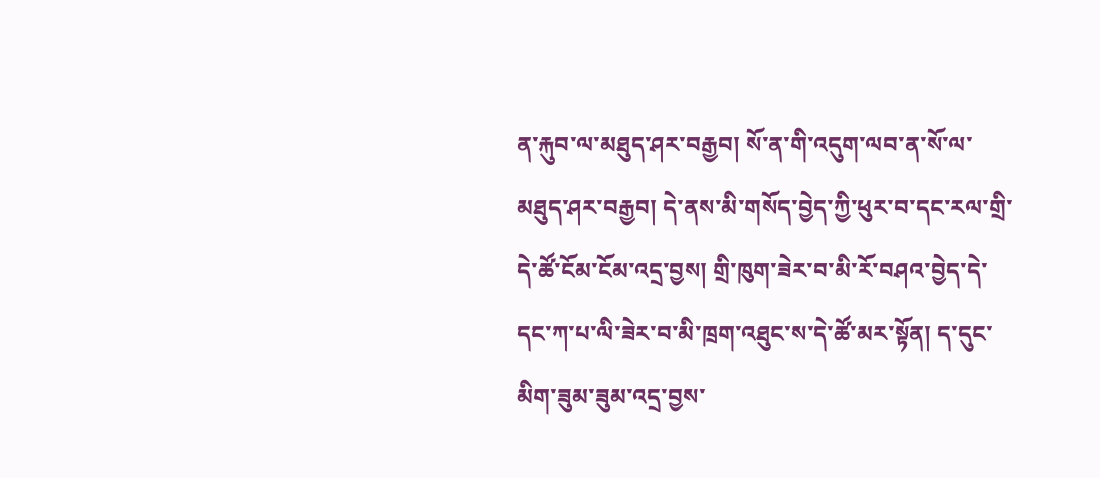ན་རྐུབ་ལ་མཐུད་ཤར་བརྒྱབ། སོ་ན་གི་འདུག་ལབ་ན་སོ་ལ་མཐུད་ཤར་བརྒྱབ། དེ་ནས་མི་གསོད་བྱེད་ཀྱི་ཕུར་བ་དང་རལ་གྲི་དེ་ཚོ་ངོམ་ངོམ་འདྲ་བྱས། གྲི་ཁུག་ཟེར་བ་མི་རོ་བཤའ་བྱེད་དེ་དང་ཀ་པ་ལི་ཟེར་བ་མི་ཁྲག་འཐུང་ས་དེ་ཚོ་མར་སྟོན། ད་དུང་མིག་ཟུམ་ཟུམ་འདྲ་བྱས་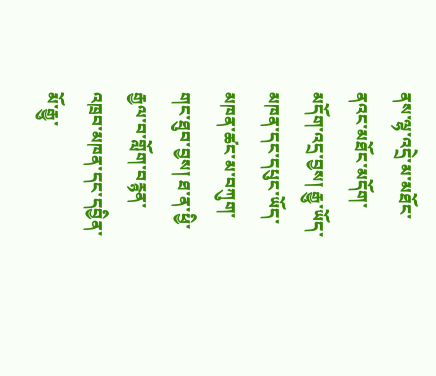ནས་ལྷ་འདྲེ་མ་མཐོང་ནའང་མཐོང་མདོག་མདོག་འདྲ་བྱས། རྒྱུ་ཡོད་མཁན་དང་དཔུང་ཡོད་མཁན་ཚང་མ་བཀུག་གང་ཐུབ་བྱས། ཐ་ན་ཕྱི་རྒྱལ་བ་གློག་བརྙན་འཁྲབ་མཁན་དང་དབྱིན་མོ་རྒྱུ་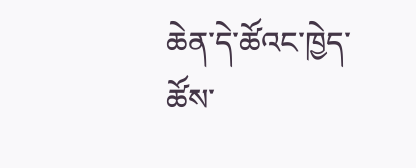ཆེན་དེ་ཚོའང་ཁྱེད་ཚོས་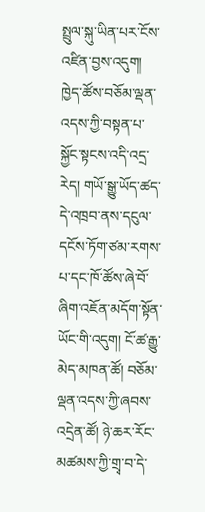སྤྲུལ་སྐུ་ཡིན་པར་ངོས་འཛིན་བྱས་འདུག། ཁྱེད་ཚོས་བཅོམ་ལྡན་འདས་ཀྱི་བསྟན་པ་སྐྱོང་སྟངས་འདི་འདྲ་རེད། གཡོ་སྒྱུ་ཡོད་ཚད་དེ་འཁྲབ་ནས་དངུལ་དངོས་ཏོག་ཙམ་རགས་པ་དང་ཁོ་ཚོས་ཞེ་བོ་ཞིག་འཇོན་མདོག་སྟོན་ཡོང་གི་འདུག། ངོ་ཚ་རྒྱུ་མེད་མཁན་ཚོ། བཅོམ་ལྡན་འདས་ཀྱི་ཞབས་འདྲེན་ཚོ། ཉེ་ཆར་རོང་མཚམས་ཀྱི་གྲྭ་བ་དེ་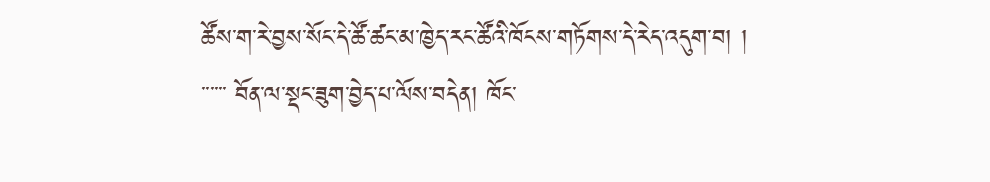ཚོས་ག་རེ་བྱས་སོང་དེ་ཚོ་ཚང་མ་ཁྱེད་རང་ཚོའི་ཁོངས་གཏོགས་དེ་རེད་འདུག་བ། །
་་་་་་ བོན་ལ་སྡང་ཟུག་བྱེད་པ་ལོས་བདེན། ཁོང་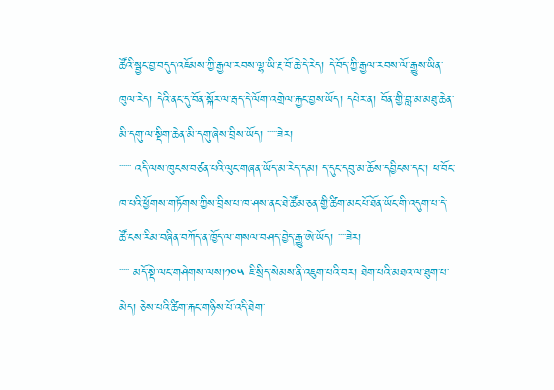ཚོའི་སྦྱང་བྱ་བདུད་འཇོམས་ཀྱི་རྒྱལ་རབས་ལྷ་ཡི་རྔ་བོ་ཆེ་དེ་རེད། དེ་བོད་ཀྱི་རྒྱལ་རབས་ལོ་རྒྱུས་ཡིན་ཁུལ་རེད། དེའི་ནང་དུ་བོན་སྐོར་ལ་རྦད་དེ་ལོག་འགྲེལ་རྐྱང་བྱས་ཡོད། དཔེར་ན། བོན་གྱི་བླ་མ་མཐུ་ཆེན་མི་དགུ་ལ་སྡིག་ཆེན་མི་དགུ་ཞེས་བྲིས་ཡོད། ་་་་་ཟེར།
་་་་་་ འདི་ལས་ཁུངས་བཙན་པའི་ལུང་གཞན་ཡོད་མ་རེད་དམ། ད་དུང་དབུ་མ་ཆོས་དབྱིངས་དང་། ཕ་བོང་ཁ་པའི་ཕྱོགས་གཏོགས་ཀྱིས་བྲིས་པ་ཁ་ཤས་ནང་ཐེ་ཚོམ་ཅན་གྱི་ཚིག་མང་པོ་ཐོན་ཡོང་གི་འདུག་པ་དེ་ཚོ་ངས་རིམ་བཞིན་བཀོད་ན་ཁྱོད་ལ་གསལ་བཤད་བྱེད་རྒྱུ་ཨེ་ཡོད། ་་་་ཟེར།
་་་་་ མདོ་སྡེ་ལང་གཤེགས་ལས།༡༠༥ ཇི་སྲིད་སེམས་ནི་འཇུག་པའི་བར། ཐེག་པའི་མཐའ་ལ་ཐུག་པ་མེད། ཅེས་པའི་ཚིག་རྐང་གཉིས་པོ་འདི་ཐེག་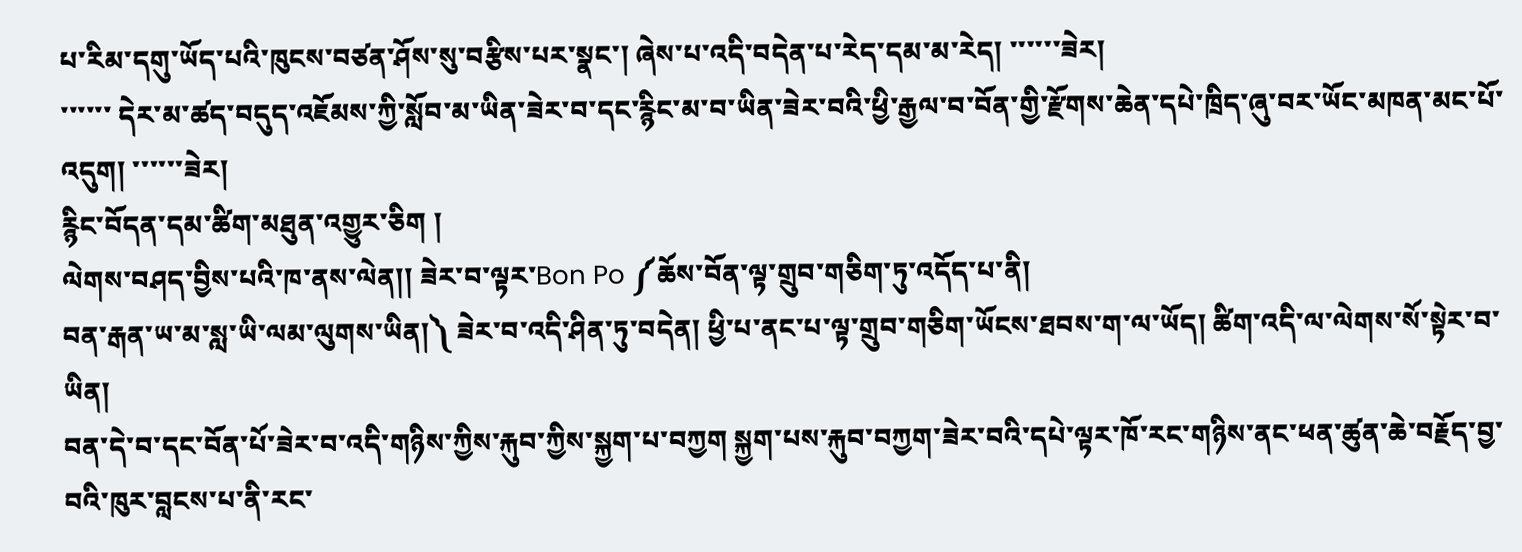པ་རིམ་དགུ་ཡོད་པའི་ཁུངས་བཙན་ཤོས་སུ་བརྩིས་པར་སྣང་། ཞེས་པ་འདི་བདེན་པ་རེད་དམ་མ་རེད། ་་་་་་ཟེར།
་་་་་་ དེར་མ་ཚད་བདུད་འཇོམས་ཀྱི་སློབ་མ་ཡིན་ཟེར་བ་དང་རྙིང་མ་བ་ཡིན་ཟེར་བའི་ཕྱི་རྒྱལ་བ་བོན་གྱི་རྫོགས་ཆེན་དཔེ་ཁྲིད་ཞུ་བར་ཡོང་མཁན་མང་པོ་འདུག། ་་་་་་ཟེར།
རྙིང་བོདན་དམ་ཚིག་མཐུན་འགྱུར་ཅིག །
ལེགས་བཤད་བྱིས་པའི་ཁ་ནས་ལེན།། ཟེར་བ་ལྟར་Bon Po ༼ཆོས་བོན་ལྟ་གྲུབ་གཅིག་ཏུ་འདོད་པ་ནི།
བན་རྒན་ཡ་མ་སླ་ཡི་ལམ་ལུགས་ཡིན།༽ ཟེར་བ་འདི་ཤིན་ཏུ་བདེན། ཕྱི་པ་ནང་པ་ལྟ་གྲུབ་གཅིག་ཡོངས་ཐབས་ག་ལ་ཡོད། ཚིག་འདི་ལ་ལེགས་སོ་སྟེར་བ་ཡིན།
བན་དེ་བ་དང་བོན་པོ་ཟེར་བ་འདི་གཉིས་ཀྱིས་རྐུབ་ཀྱིས་སྐྱག་པ་བཀྱག སྐྱག་པས་རྐུབ་བཀྱག་ཟེར་བའི་དཔེ་ལྟར་ཁོ་རང་གཉིས་ནང་ཕན་ཚུན་ཆེ་བརྗོད་བྱ་བའི་ཁུར་བླངས་པ་ནི་རང་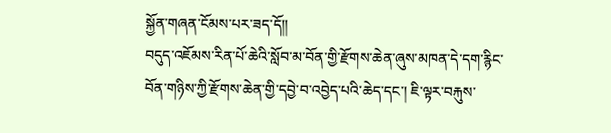སྐྱོན་གཞན་ངོམས་པར་ཟད་དོ།།
བདུད་འཇོམས་རིན་པོ་ཆེའི་སློབ་མ་བོན་གྱི་རྫོགས་ཆེན་ཞུས་མཁན་དེ་དག་རྙིང་བོན་གཉིས་ཀྱི་རྫོགས་ཆེན་གྱི་དབྱེ་བ་འབྱེད་པའི་ཆེད་དང་། ཇི་ལྟར་བརྐུས་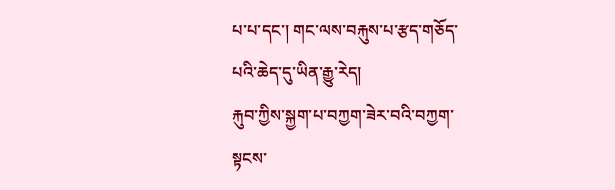པ་པ་དང་། གང་ལས་བརྐུས་པ་རྩད་གཅོད་པའི་ཆེད་དུ་ཡིན་རྒྱུ་རེད།
རྐུབ་ཀྱིས་སྐྱག་པ་བཀྱག་ཟེར་བའི་བཀྱག་སྟངས་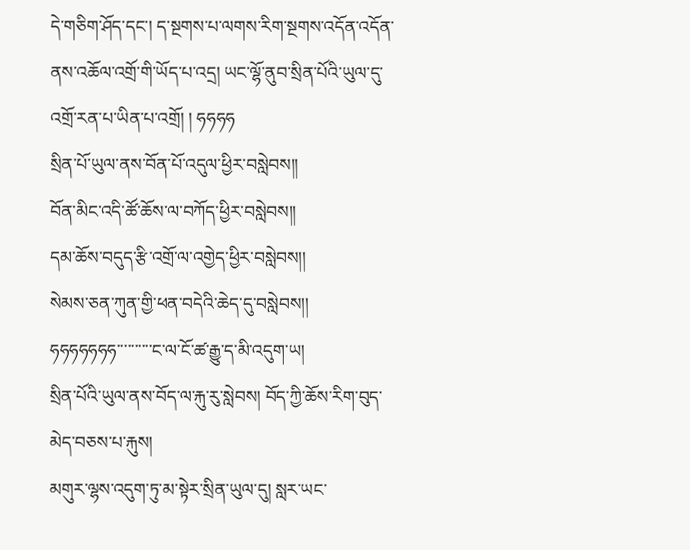དེ་གཅིག་ཤོད་དང་། ད་སྔགས་པ་ལགས་རིག་སྔགས་འདོན་འདོན་ནས་འཆོལ་འགྲོ་གི་ཡོད་པ་འདྲ། ཡང་ལྷོ་ནུབ་སྲིན་པོའི་ཡུལ་དུ་འགྲོ་རན་པ་ཡིན་པ་འགྲོ། ། ཧཧཧཧ
སྲིན་པོ་ཡུལ་ནས་བོན་པོ་འདུལ་ཕྱིར་བསླེབས།།
བོན་མིང་འདི་ཚོ་ཆོས་ལ་བཀོད་ཕྱིར་བསླེབས།།
དམ་ཆོས་བདུད་རྩི་འགྲོ་ལ་འགྱེད་ཕྱིར་བསླེབས།།
སེམས་ཅན་ཀུན་གྱི་ཕན་བདེའི་ཆེད་དུ་བསླེབས།།
ཧཧཧཧཧཧཧ་་་་་་་་་་ང་ལ་ངོ་ཚ་རྒྱུ་ད་མི་འདུག་ཡ།
སྲིན་པོའི་ཡུལ་ནས་བོད་ལ་རྐུ་རུ་སླེབས། བོད་ཀྱི་ཆོས་རིག་བུད་མེད་བཅས་པ་རྐུས།
མགུར་ལྷས་འདུག་ཏུ་མ་སྟེར་སྲིན་ཡུལ་དུ། སླར་ཡང་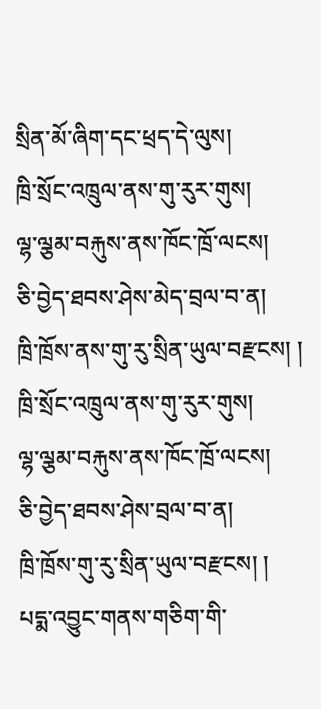སྲིན་མོ་ཞིག་དང་ཕྲད་དེ་ལུས།
ཁྲི་སྲོང་འཁྲུལ་ནས་གུ་རུར་གུས།
ལྷ་ལྕམ་བརྐུས་ནས་ཁོང་ཁྲོ་ལངས།
ཅི་བྱེད་ཐབས་ཤེས་མེད་བྲལ་བ་ན།
ཁྲི་ཁྲོས་ནས་གུ་རུ་སྲིན་ཡུལ་བརྫངས། །
ཁྲི་སྲོང་འཁྲུལ་ནས་གུ་རུར་གུས།
ལྷ་ལྕམ་བརྐུས་ནས་ཁོང་ཁྲོ་ལངས།
ཅི་བྱེད་ཐབས་ཤེས་བྲལ་བ་ན།
ཁྲི་ཁྲོས་གུ་རུ་སྲིན་ཡུལ་བརྫངས། །
པདྨ་འབྱུང་གནས་གཅིག་གི་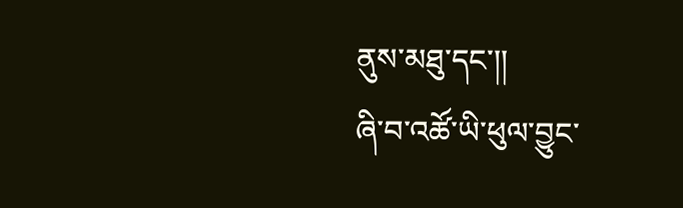ནུས་མཐུ་དང་།།
ཞི་བ་འཚོ་ཡི་ཕུལ་བྱུང་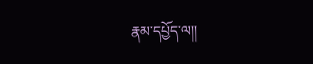རྣམ་དཔྱོད་ལ།།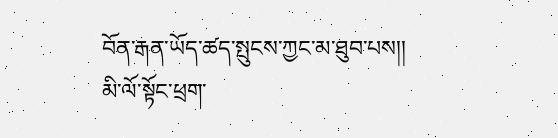བོན་རྒན་ཡོད་ཚད་སྤུངས་ཀྱང་མ་ཐུབ་པས།།
མི་ལོ་སྟོང་ཕྲག་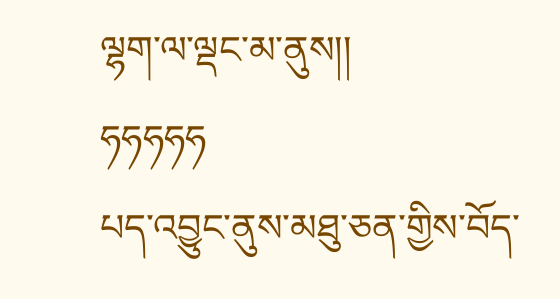ལྷག་ལ་ལྡང་མ་ནུས།།
ཧཧཧཧཧ
པད་འབྱུང་ནུས་མཐུ་ཅན་གྱིས་བོད་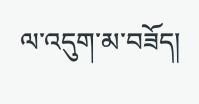ལ་འདུག་མ་བཟོད།